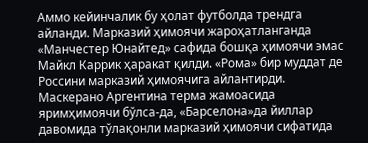Аммо кейинчалик бу ҳолат футболда трендга айланди. Марказий ҳимоячи жароҳатланганда «Манчестер Юнайтед» сафида бошқа ҳимоячи эмас Майкл Каррик ҳаракат қилди. «Рома» бир муддат де Россини марказий ҳимоячига айлантирди. Маскерано Аргентина терма жамоасида яримҳимоячи бўлса-да, «Барселона»да йиллар давомида тўлақонли марказий ҳимоячи сифатида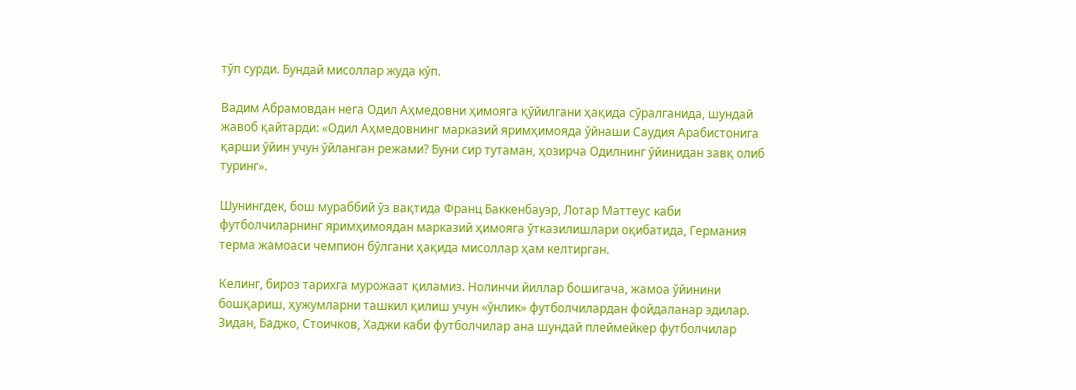тўп сурди. Бундай мисоллар жуда кўп.

Вадим Абрамовдан нега Одил Аҳмедовни ҳимояга қўйилгани ҳақида сўралганида, шундай жавоб қайтарди: «Одил Аҳмедовнинг марказий яримҳимояда ўйнаши Саудия Арабистонига қарши ўйин учун ўйланган режами? Буни сир тутаман, ҳозирча Одилнинг ўйинидан завқ олиб туринг».

Шунингдек, бош мураббий ўз вақтида Франц Баккенбауэр, Лотар Маттеус каби футболчиларнинг яримҳимоядан марказий ҳимояга ўтказилишлари оқибатида, Германия терма жамоаси чемпион бўлгани ҳақида мисоллар ҳам келтирган.

Келинг, бироз тарихга мурожаат қиламиз. Нолинчи йиллар бошигача, жамоа ўйинини бошқариш, ҳужумларни ташкил қилиш учун «ўнлик» футболчилардан фойдаланар эдилар. Зидан, Баджо, Стоичков, Хаджи каби футболчилар ана шундай плеймейкер футболчилар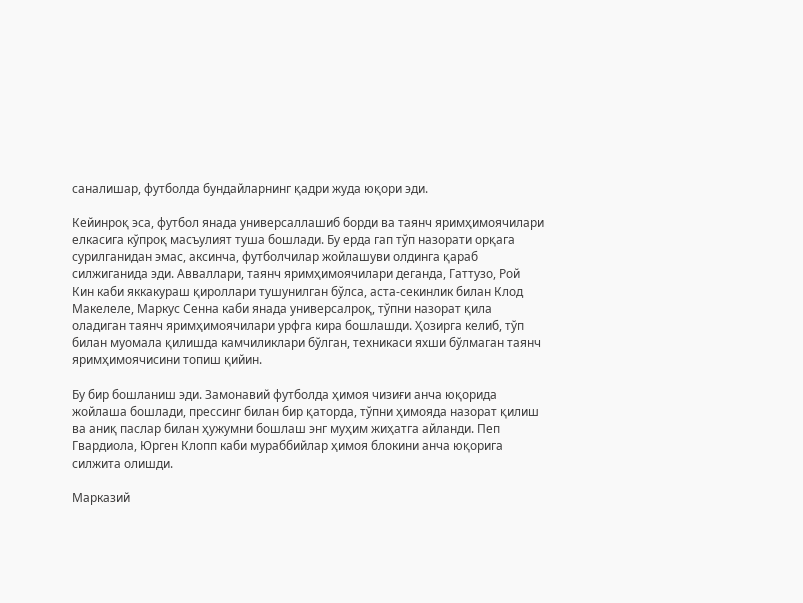саналишар, футболда бундайларнинг қадри жуда юқори эди.

Кейинроқ эса, футбол янада универсаллашиб борди ва таянч яримҳимоячилари елкасига кўпроқ масъулият туша бошлади. Бу ерда гап тўп назорати орқага сурилганидан эмас, аксинча, футболчилар жойлашуви олдинга қараб силжиганида эди. Авваллари, таянч яримҳимоячилари деганда, Гаттузо, Рой Кин каби яккакураш қироллари тушунилган бўлса, аста-секинлик билан Клод Макелеле, Маркус Сенна каби янада универсалроқ, тўпни назорат қила оладиган таянч яримҳимоячилари урфга кира бошлашди. Ҳозирга келиб, тўп билан муомала қилишда камчиликлари бўлган, техникаси яхши бўлмаган таянч яримҳимоячисини топиш қийин.

Бу бир бошланиш эди. Замонавий футболда ҳимоя чизиғи анча юқорида жойлаша бошлади, прессинг билан бир қаторда, тўпни ҳимояда назорат қилиш ва аниқ паслар билан ҳужумни бошлаш энг муҳим жиҳатга айланди. Пеп Гвардиола, Юрген Клопп каби мураббийлар ҳимоя блокини анча юқорига силжита олишди.

Марказий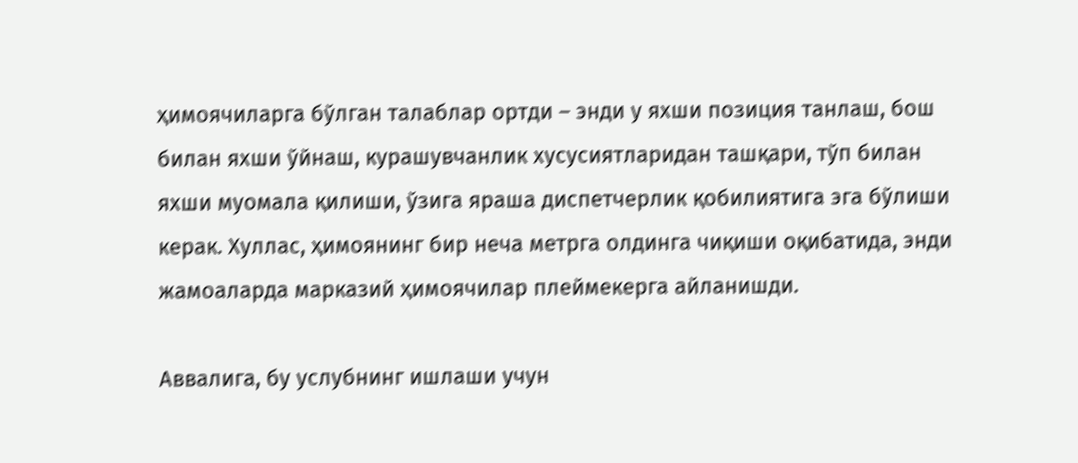ҳимоячиларга бўлган талаблар ортди – энди у яхши позиция танлаш, бош билан яхши ўйнаш, курашувчанлик хусусиятларидан ташқари, тўп билан яхши муомала қилиши, ўзига яраша диспетчерлик қобилиятига эга бўлиши керак. Хуллас, ҳимоянинг бир неча метрга олдинга чиқиши оқибатида, энди жамоаларда марказий ҳимоячилар плеймекерга айланишди.

Аввалига, бу услубнинг ишлаши учун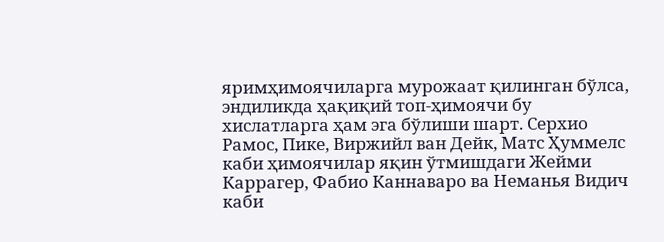яримҳимоячиларга мурожаат қилинган бўлса, эндиликда ҳақиқий топ-ҳимоячи бу хислатларга ҳам эга бўлиши шарт. Серхио Рамос, Пике, Виржийл ван Дейк, Матс Ҳуммелс каби ҳимоячилар яқин ўтмишдаги Жейми Каррагер, Фабио Каннаваро ва Неманья Видич каби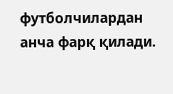футболчилардан анча фарқ қилади.